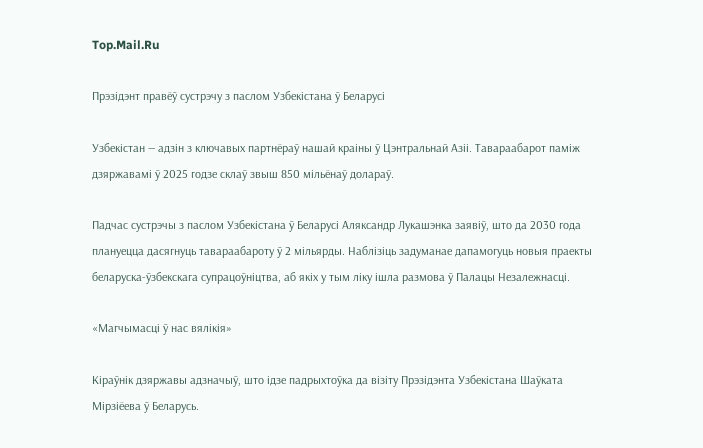Top.Mail.Ru

Прэзідэнт правёў сустрэчу з паслом Узбекістана ў Беларусі

Узбекістан — адзін з ключавых партнёраў нашай краіны ў Цэнтральнай Азіі. Тавараабарот паміж дзяржавамі ў 2025 годзе склаў звыш 850 мільёнаў долараў.

Падчас сустрэчы з паслом Узбекістана ў Беларусі Аляксандр Лукашэнка заявіў, што да 2030 года плануецца дасягнуць тавараабароту ў 2 мільярды. Наблізіць задуманае дапамогуць новыя праекты беларуска-ўзбекскага супрацоўніцтва, аб якіх у тым ліку ішла размова ў Палацы Незалежнасці.

«Магчымасці ў нас вялікія»

Кіраўнік дзяржавы адзначыў, што ідзе падрыхтоўка да візіту Прэзідэнта Узбекістана Шаўката Мірзіёева ў Беларусь.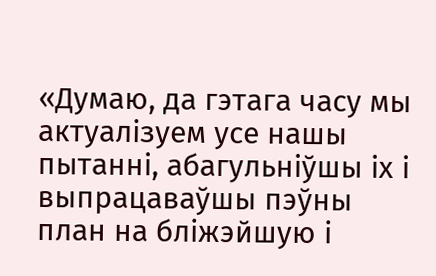«Думаю, да гэтага часу мы актуалізуем усе нашы пытанні, абагульніўшы іх і выпрацаваўшы пэўны план на бліжэйшую і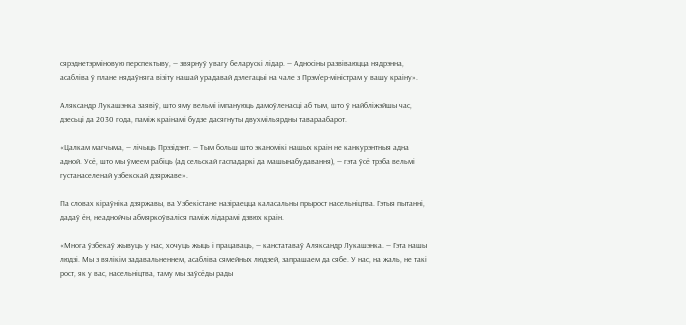сярэднетэрміновую перспектыву, — звярнуў увагу беларускі лідар. — Адносіны развіваюцца нядрэнна, асабліва ў плане нядаўняга візіту нашай урадавай дэлегацыі на чале з Прэм’ер-міністрам у вашу краіну».

Аляксандр Лукашэнка заявіў, што яму вельмі імпануюць дамоўленасці аб тым, што ў найбліжэйшы час, дзесьці да 2030 года, паміж краінамі будзе дасягнуты двухмільярдны тавараабарот.

«Цалкам магчыма, — лічыць Прэзідэнт. — Тым больш што эканомікі нашых краін не канкурэнтныя адна адной. Усё, што мы ўмеем рабіць (ад сельскай гаспадаркі да машынабудавання), — гэта ўсё трэба вельмі густанаселенай узбекскай дзяржаве».

Па словах кіраўніка дзяржавы, ва Узбекістане назіраецца каласальны прырост насельніцтва. Гэтыя пытанні, дадаў ён, неаднойчы абмяркоўваліся паміж лідарамі дзвюх краін.

«Многа ўзбекаў жывуць у нас, хочуць жыць і працаваць, — канстатаваў Аляксандр Лукашэнка. — Гэта нашы людзі. Мы з вялікім задавальненнем, асабліва сямейных людзей, запрашаем да сябе. У нас, на жаль, не такі рост, як у вас, насельніцтва, таму мы заўсёды рады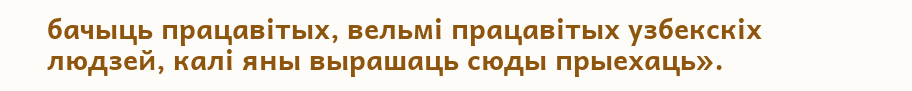бачыць працавітых, вельмі працавітых узбекскіх людзей, калі яны вырашаць сюды прыехаць».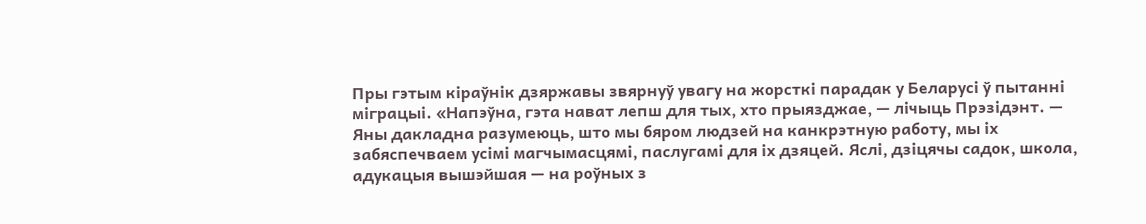Пры гэтым кіраўнік дзяржавы звярнуў увагу на жорсткі парадак у Беларусі ў пытанні міграцыі. «Напэўна, гэта нават лепш для тых, хто прыязджае, — лічыць Прэзідэнт. — Яны дакладна разумеюць, што мы бяром людзей на канкрэтную работу, мы іх забяспечваем усімі магчымасцямі, паслугамі для іх дзяцей. Яслі, дзіцячы садок, школа, адукацыя вышэйшая — на роўных з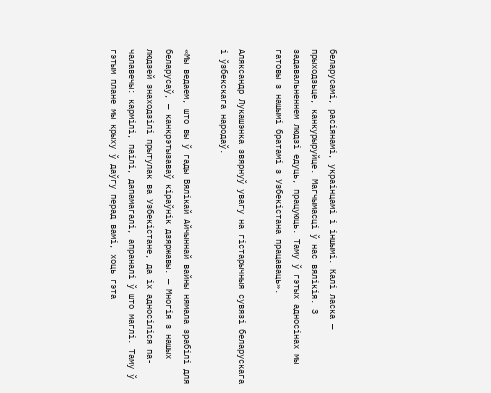беларусамі, расіянамі, украінцамі і іншымі. Калі ласка — прыходзьце, канкурыруйце. Магчымасці ў нас вялікія. З задавальненнем людзі едуць, працуюць. Таму ў гэтых адносінах мы гатовы з нашымі братамі з Узбекістана працаваць».

Аляксандр Лукашэнка звярнуў увагу на гістарычныя сувязі беларускага і ўзбекскага народаў.

«Мы ведаем, што вы ў гады Вялікай Айчыннай вайны нямала зрабілі для беларусаў, — канкрэтызаваў кіраўнік дзяржавы. — Многія з нашых людзей знаходзілі прытулак ва Узбекістане, да іх адносіліся па-чалавечы: кармілі, паілі, дапамагалі, апраналі ў што маглі. Таму ў гэтым плане мы крыху ў даўгу перад вамі, хоць гэта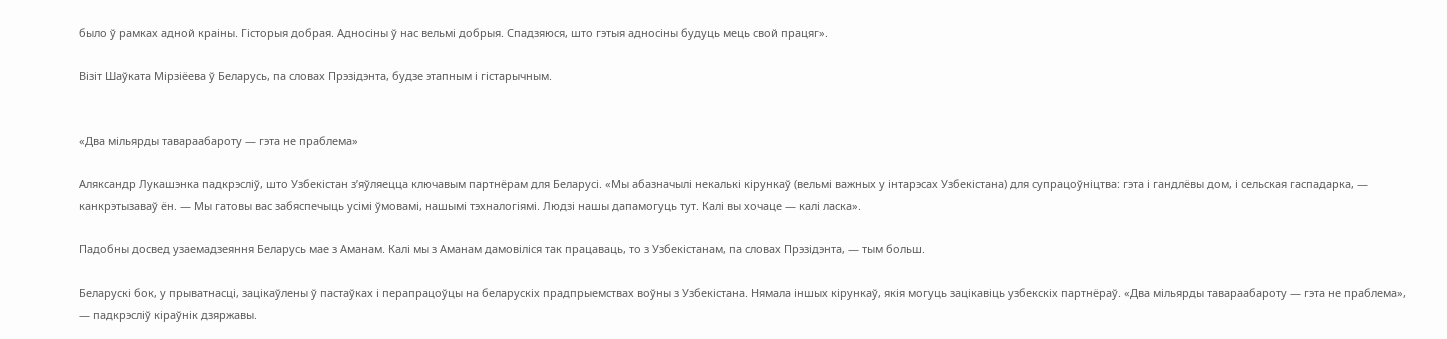было ў рамках адной краіны. Гісторыя добрая. Адносіны ў нас вельмі добрыя. Спадзяюся, што гэтыя адносіны будуць мець свой працяг».

Візіт Шаўката Мірзіёева ў Беларусь, па словах Прэзідэнта, будзе этапным і гістарычным.


«Два мільярды тавараабароту — гэта не праблема»

Аляксандр Лукашэнка падкрэсліў, што Узбекістан з’яўляецца ключавым партнёрам для Беларусі. «Мы абазначылі некалькі кірункаў (вельмі важных у інтарэсах Узбекістана) для супрацоўніцтва: гэта і гандлёвы дом, і сельская гаспадарка, — канкрэтызаваў ён. — Мы гатовы вас забяспечыць усімі ўмовамі, нашымі тэхналогіямі. Людзі нашы дапамогуць тут. Калі вы хочаце — калі ласка».

Падобны досвед узаемадзеяння Беларусь мае з Аманам. Калі мы з Аманам дамовіліся так працаваць, то з Узбекістанам, па словах Прэзідэнта, — тым больш.

Беларускі бок, у прыватнасці, зацікаўлены ў пастаўках і перапрацоўцы на беларускіх прадпрыемствах воўны з Узбекістана. Нямала іншых кірункаў, якія могуць зацікавіць узбекскіх партнёраў. «Два мільярды тавараабароту — гэта не праблема», — падкрэсліў кіраўнік дзяржавы.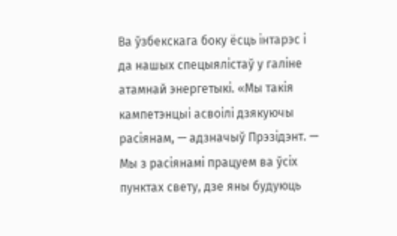Ва ўзбекскага боку ёсць інтарэс і да нашых спецыялістаў у галіне атамнай энергетыкі. «Мы такія кампетэнцыі асвоілі дзякуючы расіянам, — адзначыў Прэзідэнт. — Мы з расіянамі працуем ва ўсіх пунктах свету, дзе яны будуюць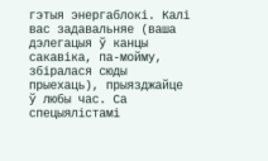гэтыя энергаблокі. Калі вас задавальняе (ваша дэлегацыя ў канцы сакавіка, па-мойму, збіралася сюды прыехаць), прыязджайце ў любы час. Са спецыялістамі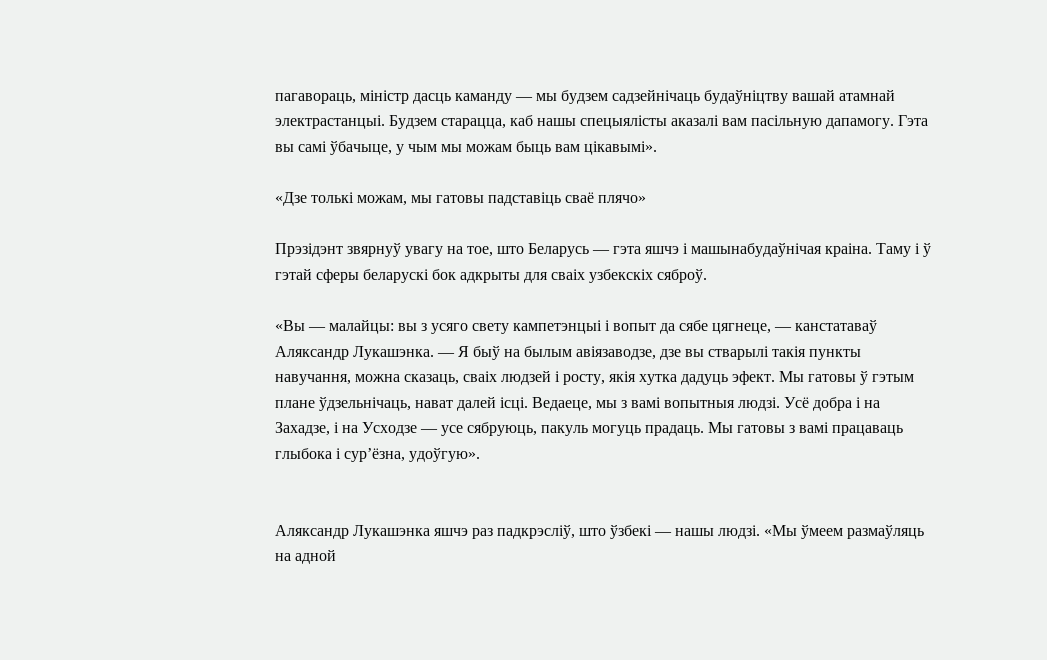пагавораць, міністр дасць каманду — мы будзем садзейнічаць будаўніцтву вашай атамнай электрастанцыі. Будзем старацца, каб нашы спецыялісты аказалі вам пасільную дапамогу. Гэта вы самі ўбачыце, у чым мы можам быць вам цікавымі».

«Дзе толькі можам, мы гатовы падставіць сваё плячо»

Прэзідэнт звярнуў увагу на тое, што Беларусь — гэта яшчэ і машынабудаўнічая краіна. Таму і ў гэтай сферы беларускі бок адкрыты для сваіх узбекскіх сяброў.

«Вы — малайцы: вы з усяго свету кампетэнцыі і вопыт да сябе цягнеце, — канстатаваў Аляксандр Лукашэнка. — Я быў на былым авіязаводзе, дзе вы стварылі такія пункты навучання, можна сказаць, сваіх людзей і росту, якія хутка дадуць эфект. Мы гатовы ў гэтым плане ўдзельнічаць, нават далей ісці. Ведаеце, мы з вамі вопытныя людзі. Усё добра і на Захадзе, і на Усходзе — усе сябруюць, пакуль могуць прадаць. Мы гатовы з вамі працаваць глыбока і сур’ёзна, удоўгую».


Аляксандр Лукашэнка яшчэ раз падкрэсліў, што ўзбекі — нашы людзі. «Мы ўмеем размаўляць на адной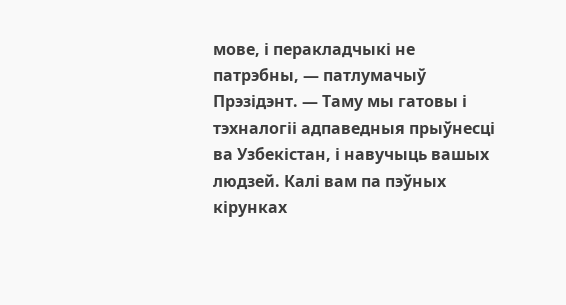мове, і перакладчыкі не патрэбны, — патлумачыў Прэзідэнт. — Таму мы гатовы і тэхналогіі адпаведныя прыўнесці ва Узбекістан, і навучыць вашых людзей. Калі вам па пэўных кірунках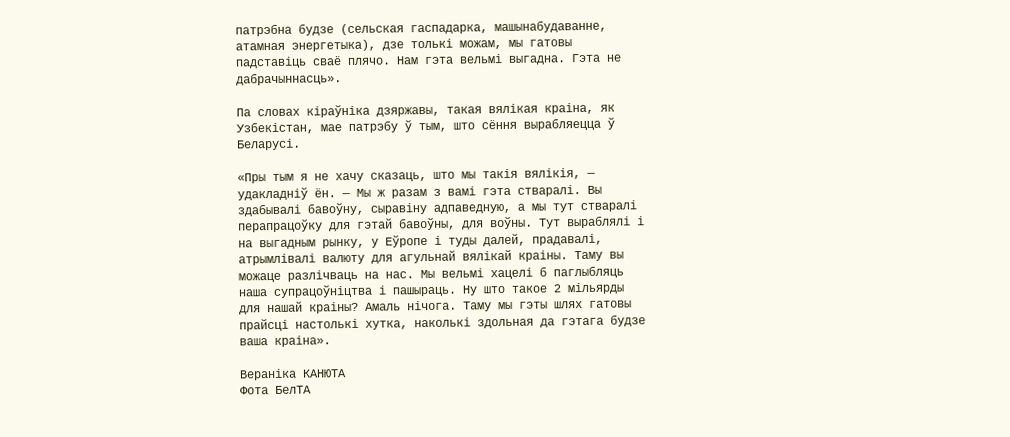патрэбна будзе (сельская гаспадарка, машынабудаванне, атамная энергетыка), дзе толькі можам, мы гатовы падставіць сваё плячо. Нам гэта вельмі выгадна. Гэта не дабрачыннасць».

Па словах кіраўніка дзяржавы, такая вялікая краіна, як Узбекістан, мае патрэбу ў тым, што сёння вырабляецца ў Беларусі.

«Пры тым я не хачу сказаць, што мы такія вялікія, — удакладніў ён. — Мы ж разам з вамі гэта стваралі. Вы здабывалі бавоўну, сыравіну адпаведную, а мы тут стваралі перапрацоўку для гэтай бавоўны, для воўны. Тут выраблялі і на выгадным рынку, у Еўропе і туды далей, прадавалі, атрымлівалі валюту для агульнай вялікай краіны. Таму вы можаце разлічваць на нас. Мы вельмі хацелі б паглыбляць наша супрацоўніцтва і пашыраць. Ну што такое 2 мільярды для нашай краіны? Амаль нічога. Таму мы гэты шлях гатовы прайсці настолькі хутка, наколькі здольная да гэтага будзе ваша краіна».

Вераніка КАНЮТА
Фота БелТА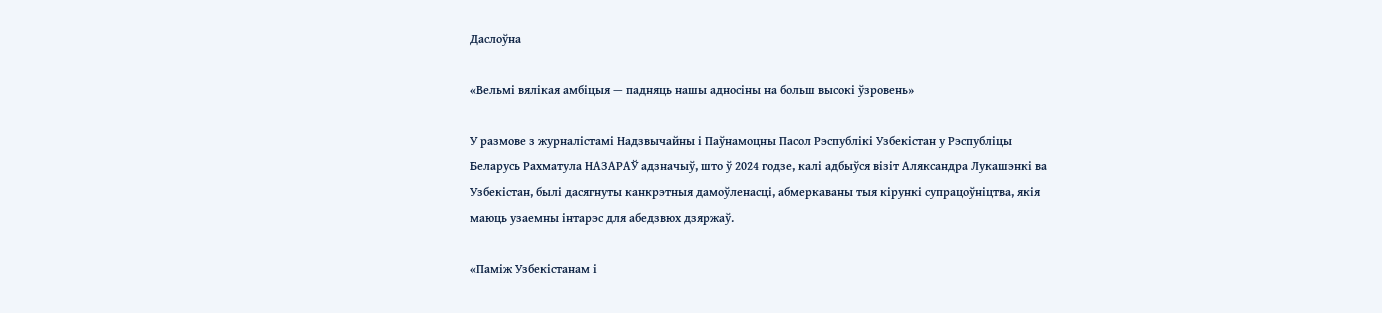Даслоўна

«Вельмі вялікая амбіцыя — падняць нашы адносіны на больш высокі ўзровень»

У размове з журналістамі Надзвычайны і Паўнамоцны Пасол Рэспублікі Узбекістан у Рэспубліцы Беларусь Рахматула НАЗАРАЎ адзначыў, што ў 2024 годзе, калі адбыўся візіт Аляксандра Лукашэнкі ва Узбекістан, былі дасягнуты канкрэтныя дамоўленасці, абмеркаваны тыя кірункі супрацоўніцтва, якія маюць узаемны інтарэс для абедзвюх дзяржаў.

«Паміж Узбекістанам і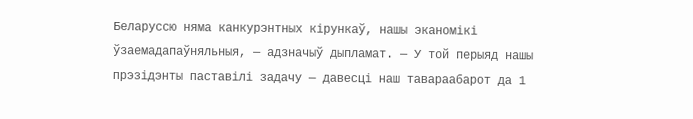Беларуссю няма канкурэнтных кірункаў, нашы эканомікі ўзаемадапаўняльныя, — адзначыў дыпламат. — У той перыяд нашы прэзідэнты паставілі задачу — давесці наш тавараабарот да 1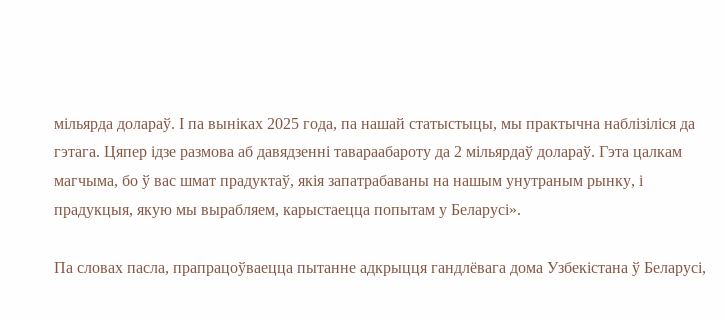мільярда долараў. І па выніках 2025 года, па нашай статыстыцы, мы практычна наблізіліся да гэтага. Цяпер ідзе размова аб давядзенні тавараабароту да 2 мільярдаў долараў. Гэта цалкам магчыма, бо ў вас шмат прадуктаў, якія запатрабаваны на нашым унутраным рынку, і прадукцыя, якую мы вырабляем, карыстаецца попытам у Беларусі».

Па словах пасла, прапрацоўваецца пытанне адкрыцця гандлёвага дома Узбекістана ў Беларусі,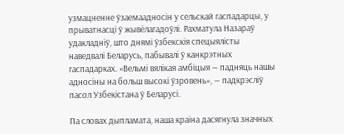узмацненне ўзаемаадносін у сельскай гаспадарцы, у прыватнасці ў жывёлагадоўлі. Рахматула Назараў удакладніў, што днямі ўзбекскія спецыялісты наведвалі Беларусь, пабывалі ў канкрэтных гаспадарках. «Вельмі вялікая амбіцыя — падняць нашы адносіны на больш высокі ўзровень», — падкрэсліў пасол Узбекістана ў Беларусі.

Па словах дыпламата, наша краіна дасягнула значных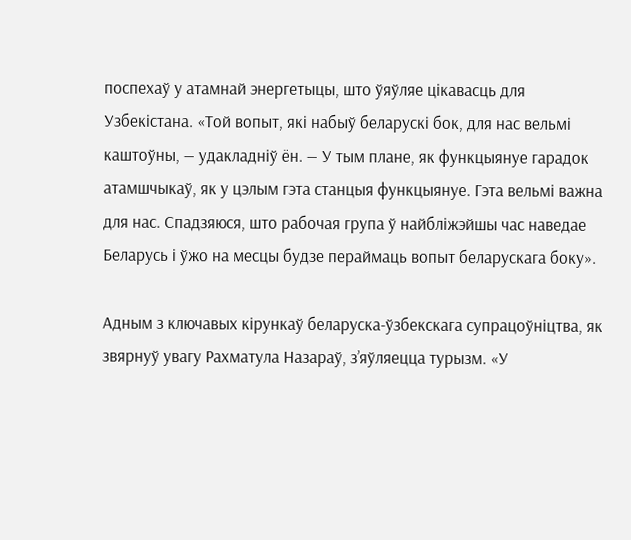поспехаў у атамнай энергетыцы, што ўяўляе цікавасць для Узбекістана. «Той вопыт, які набыў беларускі бок, для нас вельмі каштоўны, — удакладніў ён. — У тым плане, як функцыянуе гарадок атамшчыкаў, як у цэлым гэта станцыя функцыянуе. Гэта вельмі важна для нас. Спадзяюся, што рабочая група ў найбліжэйшы час наведае Беларусь і ўжо на месцы будзе пераймаць вопыт беларускага боку».

Адным з ключавых кірункаў беларуска-ўзбекскага супрацоўніцтва, як звярнуў увагу Рахматула Назараў, з’яўляецца турызм. «У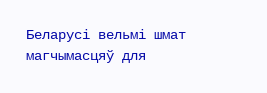Беларусі вельмі шмат магчымасцяў для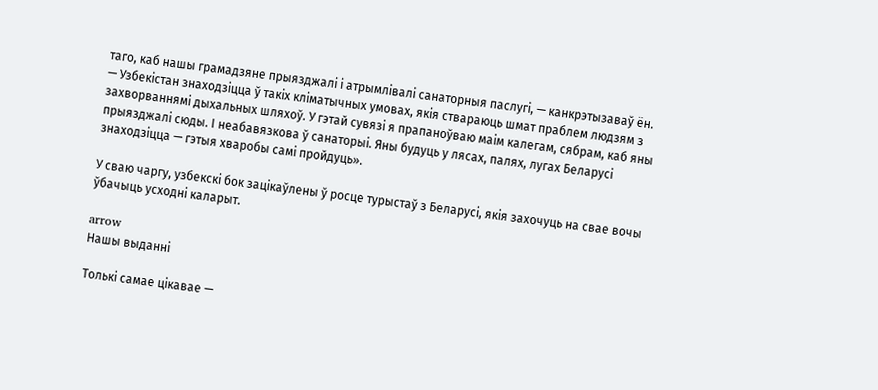таго, каб нашы грамадзяне прыязджалі і атрымлівалі санаторныя паслугі, — канкрэтызаваў ён. — Узбекістан знаходзіцца ў такіх кліматычных умовах, якія ствараюць шмат праблем людзям з захворваннямі дыхальных шляхоў. У гэтай сувязі я прапаноўваю маім калегам, сябрам, каб яны прыязджалі сюды. І неабавязкова ў санаторыі. Яны будуць у лясах, палях, лугах Беларусі знаходзіцца — гэтыя хваробы самі пройдуць».

У сваю чаргу, узбекскі бок зацікаўлены ў росце турыстаў з Беларусі, якія захочуць на свае вочы ўбачыць усходні каларыт.

arrow
Нашы выданні

Толькі самае цікавае —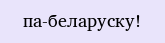па-беларуску!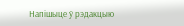Напішыце ў рэдакцыю